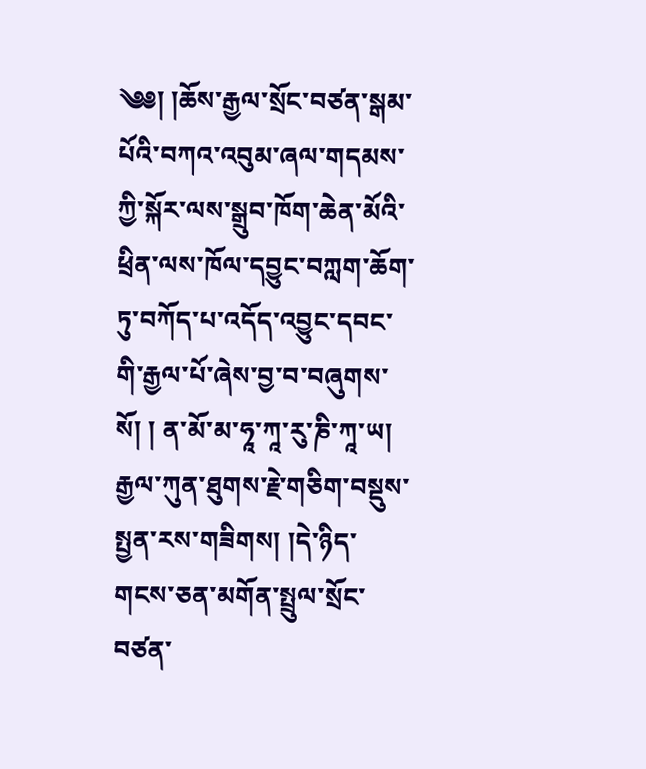༄༅། །ཆོས་རྒྱལ་སྲོང་བཙན་སྒམ་པོའི་བཀའ་འབུམ་ཞལ་གདམས་ཀྱི་སྐོར་ལས་སྒྲུབ་ཁོག་ཆེན་མོའི་ཕྲིན་ལས་ཁོལ་དབྱུང་བཀླག་ཆོག་ཏུ་བཀོད་པ་འདོད་འབྱུང་དབང་གི་རྒྱལ་པོ་ཞེས་བྱ་བ་བཞུགས་སོ། ། ན་མོ་མ་ཧཱ་ཀཱ་རུ་ཎི་ཀཱ་ཡ། རྒྱལ་ཀུན་ཐུགས་རྗེ་གཅིག་བསྡུས་སྤྱན་རས་གཟིགས། །དེ་ཉིད་གངས་ཅན་མགོན་སྤྲུལ་སྲོང་བཙན་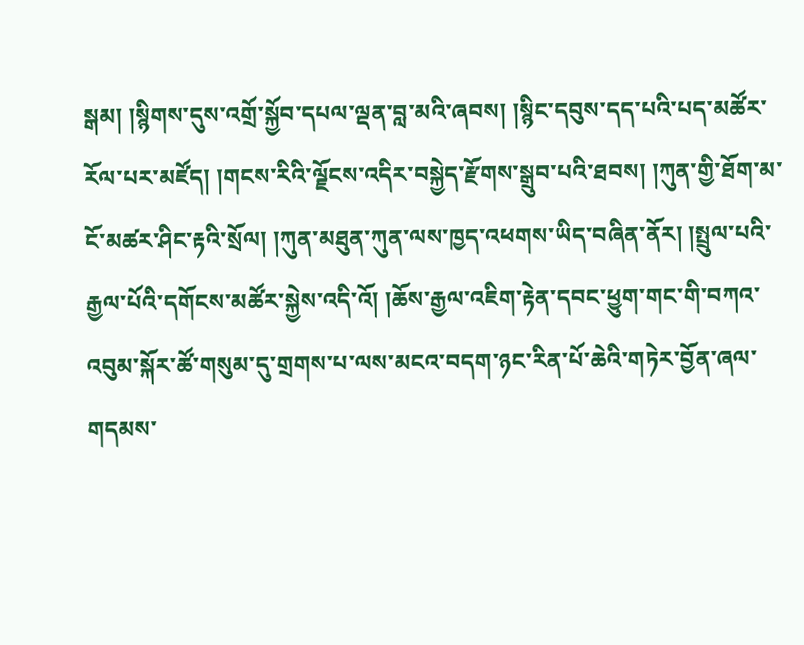སྒམ། །སྙིགས་དུས་འགྲོ་སྐྱོབ་དཔལ་ལྡན་བླ་མའི་ཞབས། །སྙིང་དབུས་དད་པའི་པད་མཚོར་རོལ་པར་མཛོད། །གངས་རིའི་ལྗོངས་འདིར་བསྐྱེད་རྫོགས་སྒྲུབ་པའི་ཐབས། །ཀུན་གྱི་ཐོག་མ་ངོ་མཚར་ཤིང་རྟའི་སྲོལ། །ཀུན་མཐུན་ཀུན་ལས་ཁྱད་འཕགས་ཡིད་བཞིན་ནོར། །སྤྲུལ་པའི་རྒྱལ་པོའི་དགོངས་མཚོར་སྐྱེས་འདི་འོ། །ཆོས་རྒྱལ་འཇིག་རྟེན་དབང་ཕྱུག་གང་གི་བཀའ་འབུམ་སྐོར་ཚོ་གསུམ་དུ་གྲགས་པ་ལས་མངའ་བདག་ཉང་རིན་པོ་ཆེའི་གཏེར་བྱོན་ཞལ་གདམས་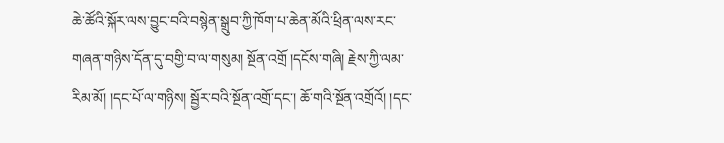ཆེ་ཚོའི་སྐོར་ལས་བྱུང་བའི་བསྙེན་སྒྲུབ་ཀྱི་ཁོག་པ་ཆེན་མོའི་ཕྲིན་ལས་རང་གཞན་གཉིས་དོན་དུ་བགྱི་བ་ལ་གསུམ། སྔོན་འགྲོ །དངོས་གཞི། རྗེས་ཀྱི་ལམ་རིམ་མོ། །དང་པོ་ལ་གཉིས། སྦྱོར་བའི་སྔོན་འགྲོ་དང་། ཆོ་གའི་སྔོན་འགྲོའོ། །དང་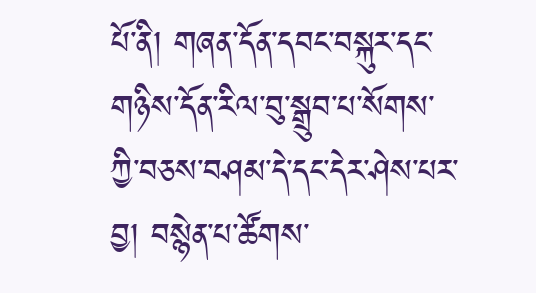པོ་ནི། གཞན་དོན་དབང་བསྐུར་དང་གཉིས་དོན་རིལ་བུ་སྒྲུབ་པ་སོགས་ཀྱི་བཅས་བཤམ་དེ་དང་དེར་ཤེས་པར་བྱ། བསྙེན་པ་ཚོགས་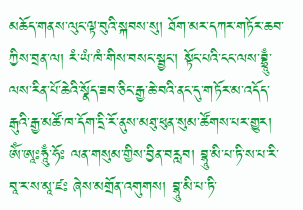མཆོད་གནས་ལུང་ལྟ་བུའི་སྐབས་སུ། ཐོག་མར་དཀར་གཏོར་ཆབ་ཀྱིས་བྲན་ལ། རཾ་ཡཾ་ཁཾ་གིས་བསང་སྦྱང་། སྟོང་པའི་ངང་ལས་བྷྲཱུྃ་ལས་རིན་པོ་ཆེའི་སྣོད་ཟབ་ཅིང་རྒྱ་ཆེ་བའི་ནང་དུ་གཏོར་མ་འདོད་རྒུའི་རྒྱ་མཚོ་ཁ་དོག་དྲི་རོ་ནུས་མཐུ་ཕུན་སུམ་ཚོགས་པར་གྱུར། ཨོཾ་ཨཱཿཧཱུྃ་ཧོཿ ལན་གསུམ་གྱིས་བྱིན་བརླབ། བྷཱུ་མི་པ་ཏི་ས་པ་རི་བཱ་ར་ས་མཱ་ཛཿ ཞེས་མགྲོན་འགུགས། བྷཱུ་མི་པ་ཏི་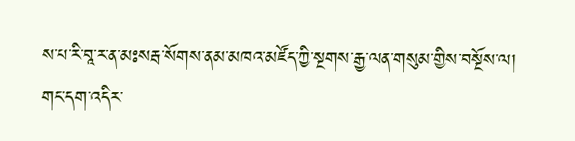ས་པ་རི་བཱ་ར་ན་མཿསརྦ་སོགས་ནམ་མཁའ་མཛོད་ཀྱི་སྔགས་རྒྱ་ལན་གསུམ་གྱིས་བསྔོས་ལ། གང་དག་འདིར་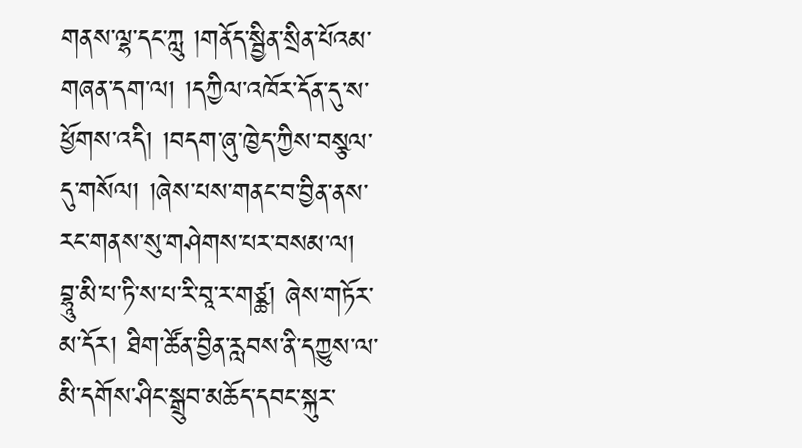གནས་ལྷ་དང་ཀླུ །གནོད་སྦྱིན་སྲིན་པོའམ་གཞན་དག་ལ། །དཀྱིལ་འཁོར་དོན་དུ་ས་ཕྱོགས་འདི། །བདག་ཞུ་ཁྱེད་ཀྱིས་བསྩལ་དུ་གསོལ། །ཞེས་པས་གནང་བ་བྱིན་ནས་རང་གནས་སུ་གཤེགས་པར་བསམ་ལ། བྷཱུ་མི་པ་ཏི་ས་པ་རི་བཱ་ར་གཙྪ། ཞེས་གཏོར་མ་དོར། ཐིག་ཚོན་བྱིན་རླབས་ནི་དཀྱུས་ལ་མི་དགོས་ཤིང་སྒྲུབ་མཆོད་དབང་སྐུར་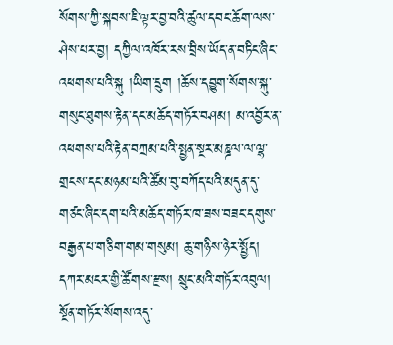སོགས་ཀྱི་སྐབས་ཇི་ལྟར་བྱ་བའི་ཚུལ་དབང་ཆོག་ལས་ཤེས་པར་བྱ། དཀྱིལ་འཁོར་རས་བྲིས་ཡོད་ན་བཏིང་ཞིང་འཕགས་པའི་སྐུ །ཡིག་དྲུག །ཆོས་དབྱུག་སོགས་སྐུ་གསུང་ཐུགས་རྟེན་དང་མཆོད་གཏོར་བཤམ། མ་འབྱོར་ན་འཕགས་པའི་རྟེན་བཀྲམ་པའི་སྤྱན་སྔར་མཎྜལ་ལ་ལྷ་གྲངས་དང་མཉམ་པའི་ཚོམ་བུ་བཀོད་པའི་མདུན་དུ་གཙང་ཞིང་དག་པའི་མཆོད་གཏོར་ཁ་ཟས་བཟང་དགུས་བརྒྱན་པ་གཅིག་གམ་གསུམ། ཆུ་གཉིས་ཉེར་སྤྱོད། དཀར་མངར་གྱི་ཚོགས་རྫས། སྲུང་མའི་གཏོར་འབུལ། སྔོན་གཏོར་སོགས་འདུ་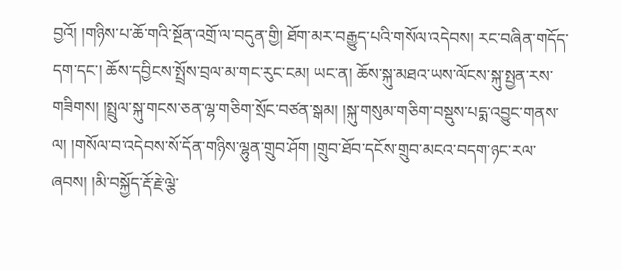བྱའོ། །གཉིས་པ་ཆོ་གའི་སྔོན་འགྲོ་ལ་བདུན་གྱི། ཐོག་མར་བརྒྱུད་པའི་གསོལ་འདེབས། རང་བཞིན་གདོད་དག་དང་། ཆོས་དབྱིངས་སྤྲོས་བྲལ་མ་གང་རུང་ངམ། ཡང་ན། ཆོས་སྐུ་མཐའ་ཡས་ལོངས་སྐུ་སྤྱན་རས་གཟིགས། །སྤྲུལ་སྐུ་གངས་ཅན་ལྷ་གཅིག་སྲོང་བཙན་སྒམ། །སྐུ་གསུམ་གཅིག་བསྡུས་པདྨ་འབྱུང་གནས་ལ། །གསོལ་བ་འདེབས་སོ་དོན་གཉིས་ལྷུན་གྲུབ་ཤོག །གྲུབ་ཐོབ་དངོས་གྲུབ་མངའ་བདག་ཉང་རལ་ཞབས། །མི་བསྐྱོད་རྡོ་རྗེ་ལྕེ་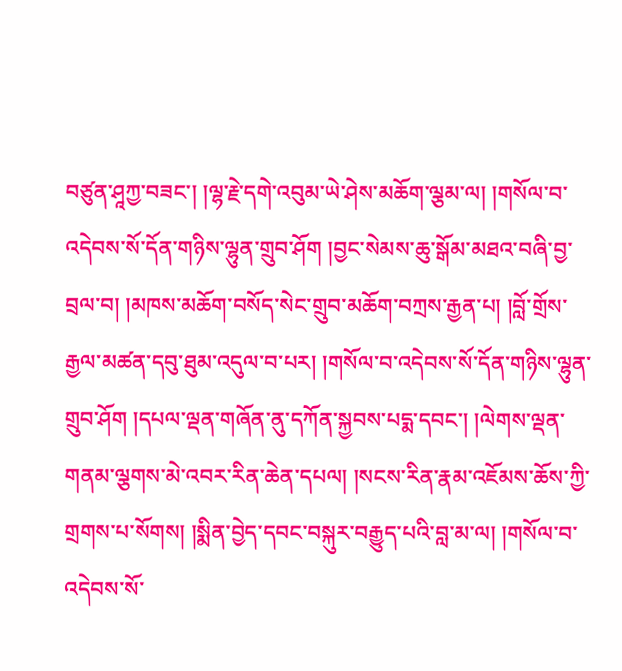བཙུན་ཤཱཀྱ་བཟང་། །ལྷ་རྗེ་དགེ་འབུམ་ཡེ་ཤེས་མཆོག་ལྕམ་ལ། །གསོལ་བ་འདེབས་སོ་དོན་གཉིས་ལྷུན་གྲུབ་ཤོག །བྱང་སེམས་ཆུ་སྒོམ་མཐའ་བཞི་བྱ་བྲལ་བ། །མཁས་མཆོག་བསོད་སེང་གྲུབ་མཆོག་བཀྲས་རྒྱན་པ། །བློ་གྲོས་རྒྱལ་མཚན་དབུ་ཐུམ་འདུལ་བ་པར། །གསོལ་བ་འདེབས་སོ་དོན་གཉིས་ལྷུན་གྲུབ་ཤོག །དཔལ་ལྡན་གཞོན་ནུ་དཀོན་སྐྱབས་པདྨ་དབང་། །ལེགས་ལྡན་གནམ་ལྕགས་མེ་འབར་རིན་ཆེན་དཔལ། །སངས་རིན་རྣམ་འཇོམས་ཆོས་ཀྱི་གྲགས་པ་སོགས། །སྨིན་བྱེད་དབང་བསྐུར་བརྒྱུད་པའི་བླ་མ་ལ། །གསོལ་བ་འདེབས་སོ་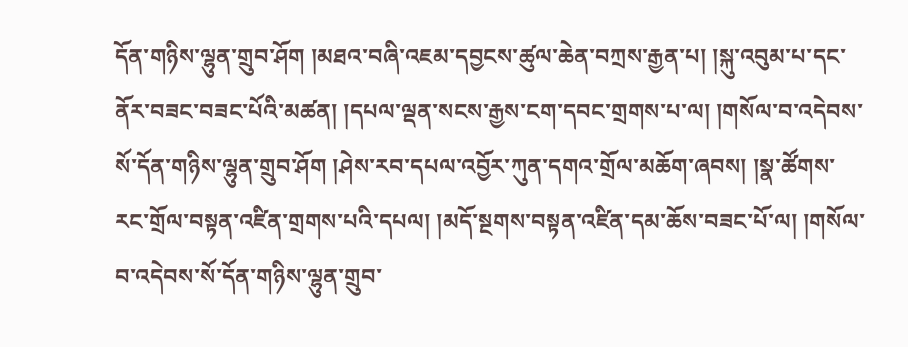དོན་གཉིས་ལྷུན་གྲུབ་ཤོག །མཐའ་བཞི་འཇམ་དབྱངས་ཚུལ་ཆེན་བཀྲས་རྒྱན་པ། །སྐུ་འབུམ་པ་དང་ནོར་བཟང་བཟང་པོའི་མཚན། །དཔལ་ལྡན་སངས་རྒྱས་ངག་དབང་གྲགས་པ་ལ། །གསོལ་བ་འདེབས་སོ་དོན་གཉིས་ལྷུན་གྲུབ་ཤོག །ཤེས་རབ་དཔལ་འབྱོར་ཀུན་དགའ་གྲོལ་མཆོག་ཞབས། །སྣ་ཚོགས་རང་གྲོལ་བསྟན་འཛིན་གྲགས་པའི་དཔལ། །མདོ་སྔགས་བསྟན་འཛིན་དམ་ཆོས་བཟང་པོ་ལ། །གསོལ་བ་འདེབས་སོ་དོན་གཉིས་ལྷུན་གྲུབ་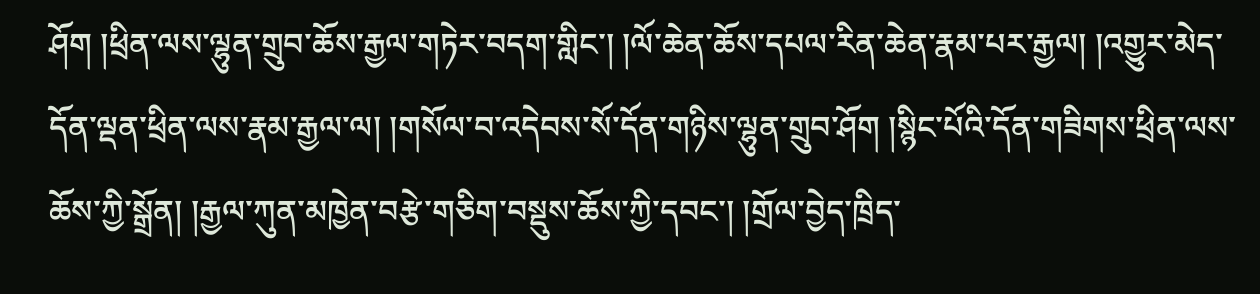ཤོག །ཕྲིན་ལས་ལྷུན་གྲུབ་ཆོས་རྒྱལ་གཏེར་བདག་གླིང་། །ལོ་ཆེན་ཆོས་དཔལ་རིན་ཆེན་རྣམ་པར་རྒྱལ། །འགྱུར་མེད་དོན་ལྡན་ཕྲིན་ལས་རྣམ་རྒྱལ་ལ། །གསོལ་བ་འདེབས་སོ་དོན་གཉིས་ལྷུན་གྲུབ་ཤོག །སྙིང་པོའི་དོན་གཟིགས་ཕྲིན་ལས་ཆོས་ཀྱི་སྒྲོན། །རྒྱལ་ཀུན་མཁྱེན་བརྩེ་གཅིག་བསྡུས་ཆོས་ཀྱི་དབང་། །གྲོལ་བྱེད་ཁྲིད་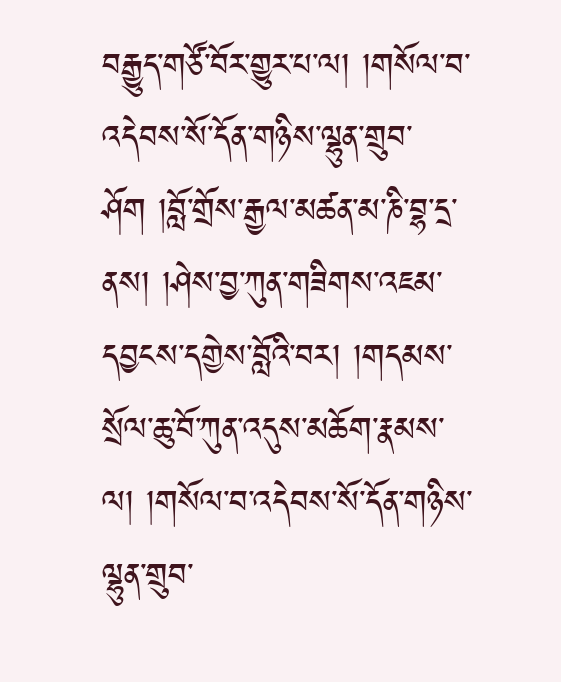བརྒྱུད་གཙོ་བོར་གྱུར་པ་ལ། །གསོལ་བ་འདེབས་སོ་དོན་གཉིས་ལྷུན་གྲུབ་ཤོག །བློ་གྲོས་རྒྱལ་མཚན་མ་ཎི་བྷ་དྲ་ནས། །ཤེས་བྱ་ཀུན་གཟིགས་འཇམ་དབྱངས་དགྱེས་བློའི་བར། །གདམས་སྲོལ་ཆུ་བོ་ཀུན་འདུས་མཆོག་རྣམས་ལ། །གསོལ་བ་འདེབས་སོ་དོན་གཉིས་ལྷུན་གྲུབ་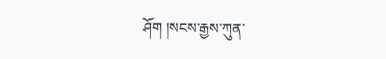ཤོག །སངས་རྒྱས་ཀུན་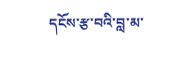དངོས་རྩ་བའི་བླ་མ་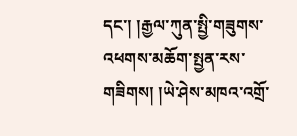དང་། །རྒྱལ་ཀུན་སྤྱི་གཟུགས་འཕགས་མཆོག་སྤྱན་རས་གཟིགས། །ཡེ་ཤེས་མཁའ་འགྲོ་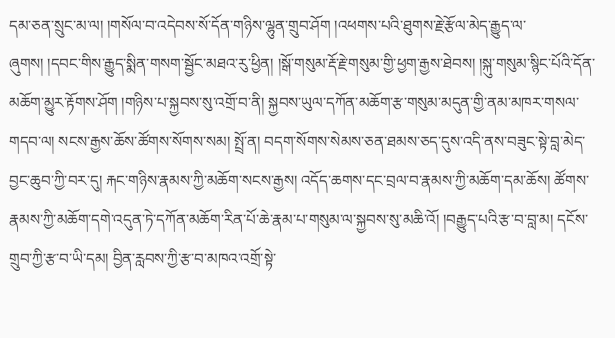དམ་ཅན་སྲུང་མ་ལ། །གསོལ་བ་འདེབས་སོ་དོན་གཉིས་ལྷུན་གྲུབ་ཤོག །འཕགས་པའི་ཐུགས་རྗེ་རྩོལ་མེད་རྒྱུད་ལ་ཞུགས། །དབང་གིས་རྒྱུད་སྨིན་གསག་སྦྱོང་མཐའ་རུ་ཕྱིན། །སྒོ་གསུམ་རྡོ་རྗེ་གསུམ་གྱི་ཕྱག་རྒྱས་ཐེབས། །སྐུ་གསུམ་སྙིང་པོའི་དོན་མཆོག་མྱུར་རྟོགས་ཤོག །གཉིས་པ་སྐྱབས་སུ་འགྲོ་བ་ནི། སྐྱབས་ཡུལ་དཀོན་མཆོག་རྩ་གསུམ་མདུན་གྱི་ནམ་མཁར་གསལ་གདབ་ལ། སངས་རྒྱས་ཆོས་ཚོགས་སོགས་སམ། སྤྲོ་ན། བདག་སོགས་སེམས་ཅན་ཐམས་ཅད་དུས་འདི་ནས་བཟུང་སྟེ་བླ་མེད་བྱང་ཆུབ་ཀྱི་བར་དུ། རྐང་གཉིས་རྣམས་ཀྱི་མཆོག་སངས་རྒྱས། འདོད་ཆགས་དང་བྲལ་བ་རྣམས་ཀྱི་མཆོག་དམ་ཆོས། ཚོགས་རྣམས་ཀྱི་མཆོག་དགེ་འདུན་ཏེ་དཀོན་མཆོག་རིན་པོ་ཆེ་རྣམ་པ་གསུམ་ལ་སྐྱབས་སུ་མཆི་འོ། །བརྒྱུད་པའི་རྩ་བ་བླ་མ། དངོས་གྲུབ་ཀྱི་རྩ་བ་ཡི་དམ། བྱིན་རླབས་ཀྱི་རྩ་བ་མཁའ་འགྲོ་སྟེ་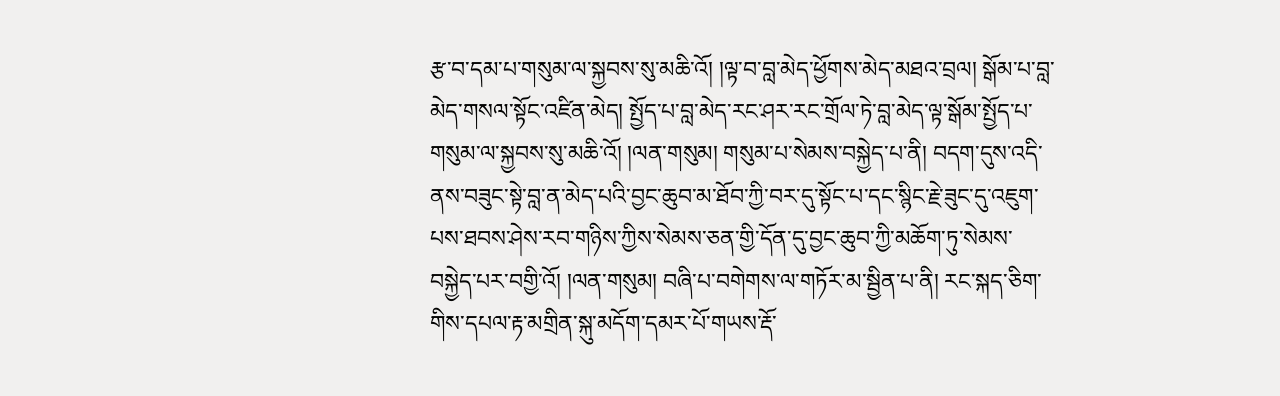རྩ་བ་དམ་པ་གསུམ་ལ་སྐྱབས་སུ་མཆི་འོ། །ལྟ་བ་བླ་མེད་ཕྱོགས་མེད་མཐའ་བྲལ། སྒོམ་པ་བླ་མེད་གསལ་སྟོང་འཛིན་མེད། སྤྱོད་པ་བླ་མེད་རང་ཤར་རང་གྲོལ་ཏེ་བླ་མེད་ལྟ་སྒོམ་སྤྱོད་པ་གསུམ་ལ་སྐྱབས་སུ་མཆི་འོ། །ལན་གསུམ། གསུམ་པ་སེམས་བསྐྱེད་པ་ནི། བདག་དུས་འདི་ནས་བཟུང་སྟེ་བླ་ན་མེད་པའི་བྱང་ཆུབ་མ་ཐོབ་ཀྱི་བར་དུ་སྟོང་པ་དང་སྙིང་རྗེ་ཟུང་དུ་འཇུག་པས་ཐབས་ཤེས་རབ་གཉིས་ཀྱིས་སེམས་ཅན་གྱི་དོན་དུ་བྱང་ཆུབ་ཀྱི་མཆོག་ཏུ་སེམས་བསྐྱེད་པར་བགྱི་འོ། །ལན་གསུམ། བཞི་པ་བགེགས་ལ་གཏོར་མ་སྦྱིན་པ་ནི། རང་སྐད་ཅིག་གིས་དཔལ་རྟ་མགྲིན་སྐུ་མདོག་དམར་པོ་གཡས་རྡོ་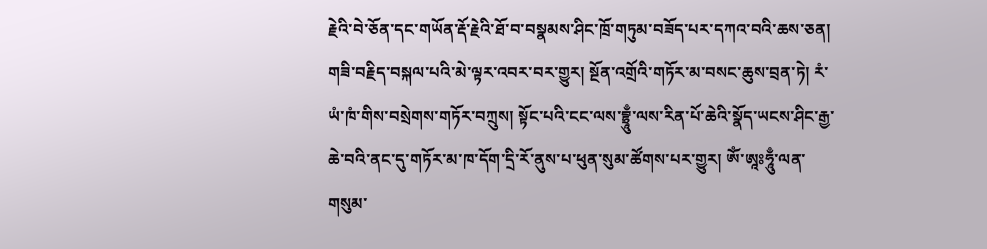རྗེའི་བེ་ཅོན་དང་གཡོན་རྡོ་རྗེའི་ཐོ་བ་བསྣམས་ཤིང་ཁྲོ་གཏུམ་བཟོད་པར་དཀའ་བའི་ཆས་ཅན། གཟི་བརྗིད་བསྐལ་པའི་མེ་ལྟར་འབར་བར་གྱུར། སྔོན་འགྲོའི་གཏོར་མ་བསང་ཆུས་བྲན་ཏེ། རཾ་ཡཾ་ཁཾ་གིས་བསྲེགས་གཏོར་བཀྲུས། སྟོང་པའི་ངང་ལས་བྷྲཱུྃ་ལས་རིན་པོ་ཆེའི་སྣོད་ཡངས་ཤིང་རྒྱ་ཆེ་བའི་ནང་དུ་གཏོར་མ་ཁ་དོག་དྲི་རོ་ནུས་པ་ཕུན་སུམ་ཚོགས་པར་གྱུར། ཨོཾ་ཨཱཿཧཱུྃ་ལན་གསུམ་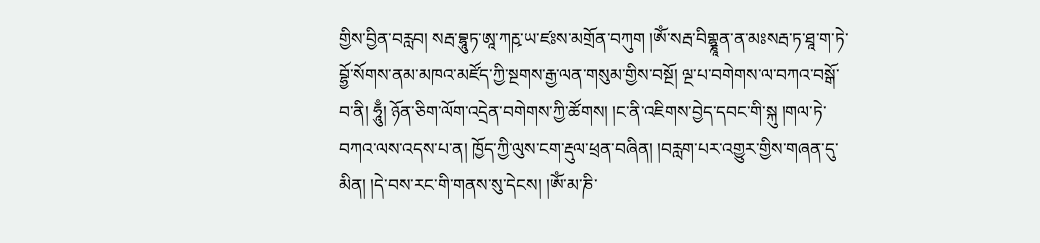གྱིས་བྱིན་བརླབ། སརྦ་བྷཱུཏ་ཨཱ་ཀརྵ་ཡ་ཛཿས་མགྲོན་བཀུག །ཨོཾ་སརྦ་བིགྷྣཱན་ན་མཿསརྦ་ཏ་ཐཱ་ག་ཏེ་བྷྱོ་སོགས་ནམ་མཁའ་མཛོད་ཀྱི་སྔགས་རྒྱ་ལན་གསུམ་གྱིས་བསྔོ། ལྔ་པ་བགེགས་ལ་བཀའ་བསྒོ་བ་ནི། ཧཱུྃ། ཉོན་ཅིག་ལོག་འདྲེན་བགེགས་ཀྱི་ཚོགས། །ང་ནི་འཇིགས་བྱེད་དབང་གི་སྐུ །གལ་ཏེ་བཀའ་ལས་འདས་པ་ན། ཁྱོད་ཀྱི་ལུས་ངག་རྡུལ་ཕྲན་བཞིན། །བརླག་པར་འགྱུར་གྱིས་གཞན་དུ་མིན། །དེ་བས་རང་གི་གནས་སུ་དེངས། །ཨོཾ་མ་ཎི་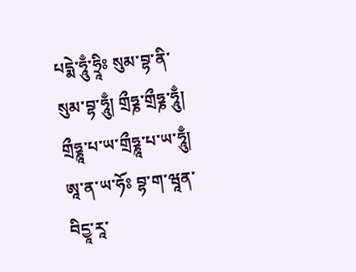པདྨེ་ཧཱུྃ་ཧྲཱིཿ སུམ་བྷ་ནི་སུམ་བྷ་ཧཱུྃ། གྲྀཧྞ་གྲྀཧྞ་ཧཱུྃ། གྲྀཧྞཱ་པ་ཡ་གྲྀཧྞཱ་པ་ཡ་ཧཱུྃ། ཨཱ་ན་ཡ་ཧོཿ བྷ་ག་ཝཱན་བིདྱཱ་རཱ་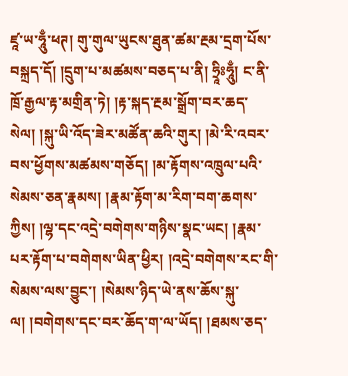ཛཱ་ཡ་ཧཱུྃ་ཕཊ། གུ་གུལ་ཡུངས་ཐུན་ཚམ་རྔམ་དྲག་པོས་བསྐྲད་དོ། །དྲུག་པ་མཚམས་བཅད་པ་ནི། ཧྲཱིཿཧཱུྃ། ང་ནི་ཁྲོ་རྒྱལ་རྟ་མགྲིན་ཏེ། །རྟ་སྐད་རྔམ་སྒྲོག་བར་ཆད་སེལ། །སྐུ་ཡི་འོད་ཟེར་མཚོན་ཆའི་གུར། །མེ་རི་འབར་བས་ཕྱོགས་མཚམས་གཅོད། །མ་རྟོགས་འཁྲུལ་པའི་སེམས་ཅན་རྣམས། །རྣམ་རྟོག་མ་རིག་བག་ཆགས་ཀྱིས། །ལྷ་དང་འདྲེ་བགེགས་གཉིས་སྣང་ཡང། །རྣམ་པར་རྟོག་པ་བགེགས་ཡིན་ཕྱིར། །འདྲེ་བགེགས་རང་གི་སེམས་ལས་བྱུང་། །སེམས་ཉིད་ཡེ་ནས་ཆོས་སྐུ་ལ། །བགེགས་དང་བར་ཆོད་ག་ལ་ཡོད། །ཐམས་ཅད་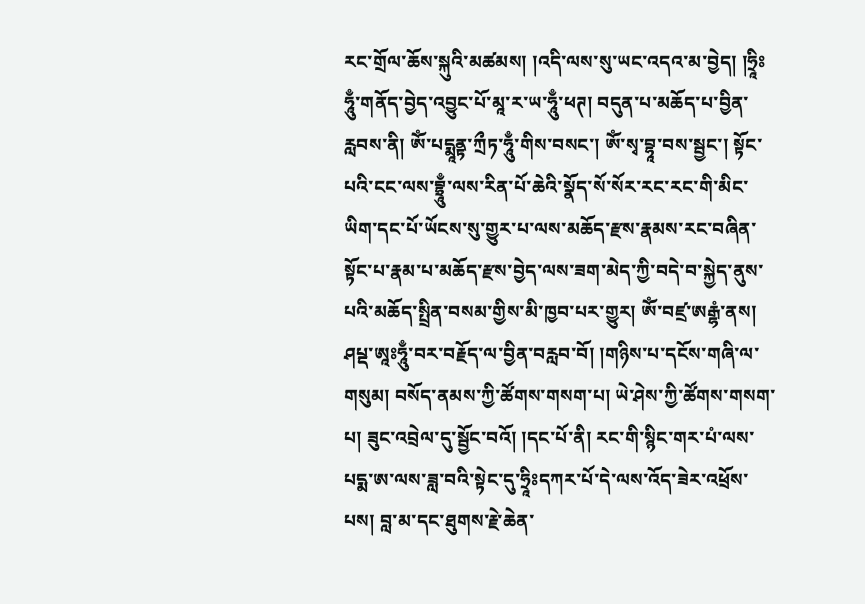རང་གྲོལ་ཆོས་སྐུའི་མཚམས། །འདི་ལས་སུ་ཡང་འདའ་མ་བྱེད། །ཧྲཱིཿཧཱུྃ་གནོད་བྱེད་འབྱུང་པོ་མཱ་ར་ཡ་ཧཱུྃ་ཕཊ། བདུན་པ་མཆོད་པ་བྱིན་རླབས་ནི། ཨོཾ་པདྨཱནྟ་ཀྲྀཏ་ཧཱུྃ་གིས་བསང་། ཨོཾ་སྭ་བྷཱ་བས་སྦྱང་། སྟོང་པའི་ངང་ལས་བྷྲཱུྃ་ལས་རིན་པོ་ཆེའི་སྣོད་སོ་སོར་རང་རང་གི་མིང་ཡིག་དང་པོ་ཡོངས་སུ་གྱུར་པ་ལས་མཆོད་རྫས་རྣམས་རང་བཞིན་སྟོང་པ་རྣམ་པ་མཆོད་རྫས་བྱེད་ལས་ཟག་མེད་ཀྱི་བདེ་བ་སྐྱེད་ནུས་པའི་མཆོད་སྤྲིན་བསམ་གྱིས་མི་ཁྱབ་པར་གྱུར། ཨོཾ་བཛྲ་ཨརྒྷཾ་ནས། ཤཔྡ་ཨཱཿཧཱུྃ་བར་བརྗོད་ལ་བྱིན་བརླབ་བོ། །གཉིས་པ་དངོས་གཞི་ལ་གསུམ། བསོད་ནམས་ཀྱི་ཚོགས་གསག་པ། ཡེ་ཤེས་ཀྱི་ཚོགས་གསག་པ། ཟུང་འབྲེལ་དུ་སྦྱོང་བའོ། །དང་པོ་ནི། རང་གི་སྙིང་གར་པཾ་ལས་པདྨ་ཨ་ལས་ཟླ་བའི་སྟེང་དུ་ཧྲཱིཿདཀར་པོ་དེ་ལས་འོད་ཟེར་འཕྲོས་པས། བླ་མ་དང་ཐུགས་རྗེ་ཆེན་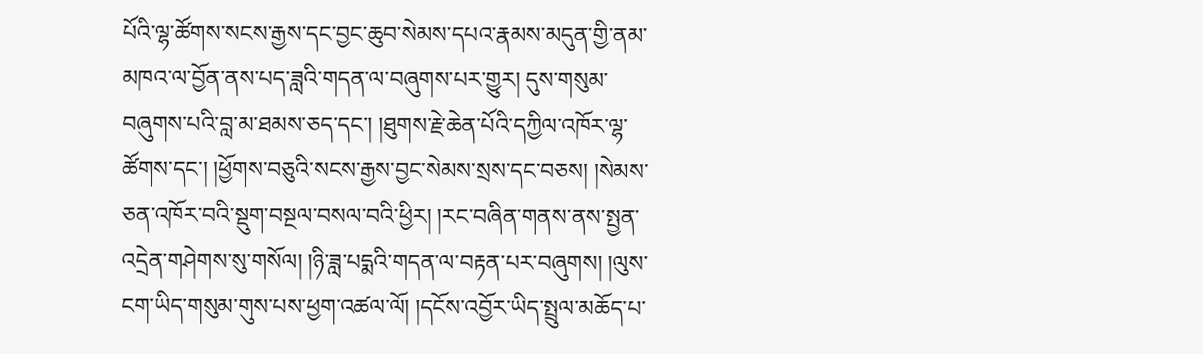པོའི་ལྷ་ཚོགས་སངས་རྒྱས་དང་བྱང་ཆུབ་སེམས་དཔའ་རྣམས་མདུན་གྱི་ནམ་མཁའ་ལ་བྱོན་ནས་པད་ཟླའི་གདན་ལ་བཞུགས་པར་གྱུར། དུས་གསུམ་བཞུགས་པའི་བླ་མ་ཐམས་ཅད་དང་། །ཐུགས་རྗེ་ཆེན་པོའི་དཀྱིལ་འཁོར་ལྷ་ཚོགས་དང་། །ཕྱོགས་བཅུའི་སངས་རྒྱས་བྱང་སེམས་སྲས་དང་བཅས། །སེམས་ཅན་འཁོར་བའི་སྡུག་བསྔལ་བསལ་བའི་ཕྱིར། །རང་བཞིན་གནས་ནས་སྤྱན་འདྲེན་གཤེགས་སུ་གསོལ། །ཉི་ཟླ་པདྨའི་གདན་ལ་བརྟན་པར་བཞུགས། །ལུས་ངག་ཡིད་གསུམ་གུས་པས་ཕྱག་འཚལ་ལོ། །དངོས་འབྱོར་ཡིད་སྤྲུལ་མཆོད་པ་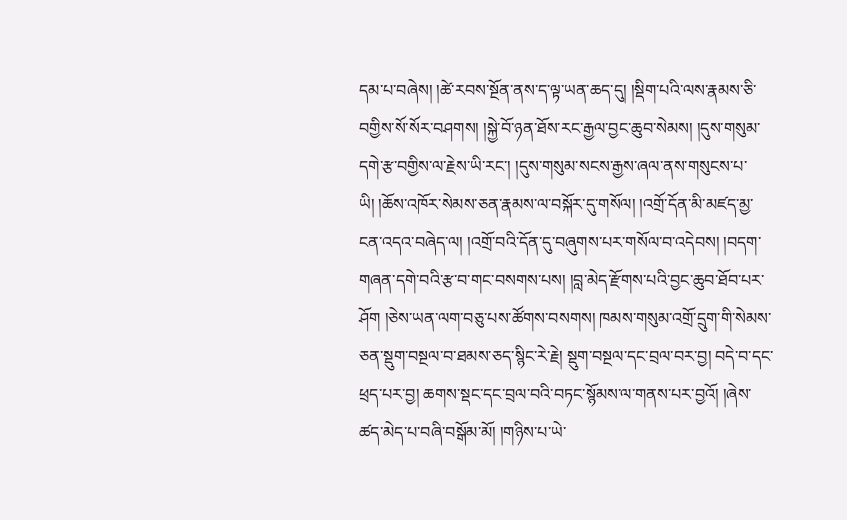དམ་པ་བཞེས། །ཚེ་རབས་སྔོན་ནས་ད་ལྟ་ཡན་ཆད་དུ། །སྡིག་པའི་ལས་རྣམས་ཅི་བགྱིས་སོ་སོར་བཤགས། །སྐྱེ་བོ་ཉན་ཐོས་རང་རྒྱལ་བྱང་ཆུབ་སེམས། །དུས་གསུམ་དགེ་རྩ་བགྱིས་ལ་རྗེས་ཡི་རང་། །དུས་གསུམ་སངས་རྒྱས་ཞལ་ནས་གསུངས་པ་ཡི། །ཆོས་འཁོར་སེམས་ཅན་རྣམས་ལ་བསྐོར་དུ་གསོལ། །འགྲོ་དོན་མི་མཛད་མྱ་ངན་འདའ་བཞེད་ལ། །འགྲོ་བའི་དོན་དུ་བཞུགས་པར་གསོལ་བ་འདེབས། །བདག་གཞན་དགེ་བའི་རྩ་བ་གང་བསགས་པས། །བླ་མེད་རྫོགས་པའི་བྱང་ཆུབ་ཐོབ་པར་ཤོག །ཅེས་ཡན་ལག་བཅུ་པས་ཚོགས་བསགས། ཁམས་གསུམ་འགྲོ་དྲུག་གི་སེམས་ཅན་སྡུག་བསྔལ་བ་ཐམས་ཅད་སྙིང་རེ་རྗེ། སྡུག་བསྔལ་དང་བྲལ་བར་བྱ། བདེ་བ་དང་ཕྲད་པར་བྱ། ཆགས་སྡང་དང་བྲལ་བའི་བཏང་སྙོམས་ལ་གནས་པར་བྱའོ། །ཞེས་ཚད་མེད་པ་བཞི་བསྒོམ་མོ། །གཉིས་པ་ཡེ་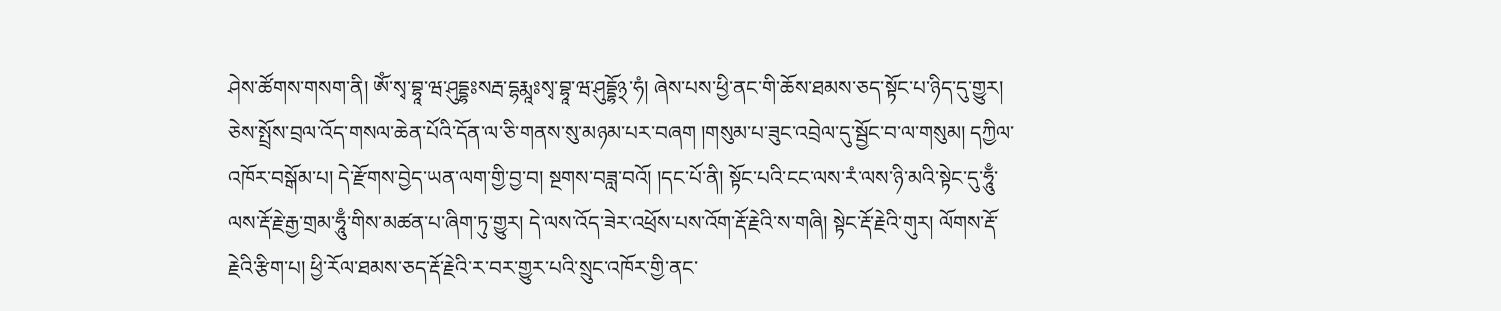ཤེས་ཚོགས་གསག་ནི། ཨོཾ་སྭ་བྷཱ་ཝ་ཤུདྡྷཿསརྦ་དྷརྨཱཿསྭ་བྷཱ་ཝ་ཤུདྡྷོ྅་ཧཾ། ཞེས་པས་ཕྱི་ནང་གི་ཆོས་ཐམས་ཅད་སྟོང་པ་ཉིད་དུ་གྱུར། ཅེས་སྤྲོས་བྲལ་འོད་གསལ་ཆེན་པོའི་དོན་ལ་ཅི་གནས་སུ་མཉམ་པར་བཞག །གསུམ་པ་ཟུང་འབྲེལ་དུ་སྦྱོང་བ་ལ་གསུམ། དཀྱིལ་འཁོར་བསྒོམ་པ། དེ་རྫོགས་བྱེད་ཡན་ལག་གྱི་བྱ་བ། སྔགས་བཟླ་བའོ། །དང་པོ་ནི། སྟོང་པའི་ངང་ལས་རཾ་ལས་ཉི་མའི་སྟེང་དུ་ཧཱུྃ་ལས་རྡོ་རྗེ་རྒྱ་གྲམ་ཧཱུྃ་གིས་མཚན་པ་ཞིག་ཏུ་གྱུར། དེ་ལས་འོད་ཟེར་འཕྲོས་པས་འོག་རྡོ་རྗེའི་ས་གཞི། སྟེང་རྡོ་རྗེའི་གུར། ལོགས་རྡོ་རྗེའི་རྩིག་པ། ཕྱི་རོལ་ཐམས་ཅད་རྡོ་རྗེའི་ར་བར་གྱུར་པའི་སྲུང་འཁོར་གྱི་ནང་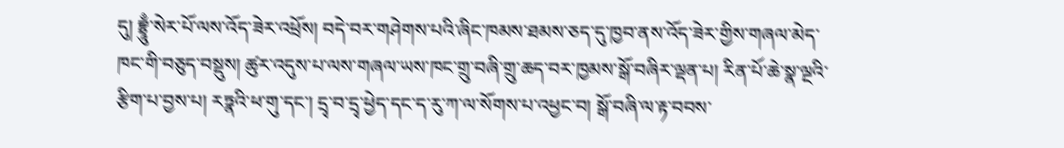དུ། བྷྲཱུྃ་སེར་པོ་ལས་འོད་ཟེར་འཕྲོས། བདེ་བར་གཤེགས་པའི་ཞིང་ཁམས་ཐམས་ཅད་དུ་ཁྱབ་ནས་འོད་ཟེར་གྱིས་གཞལ་མེད་ཁང་གི་བཅུད་བསྡུས། ཚུར་འདུས་པ་ལས་གཞལ་ཡས་ཁང་གྲུ་བཞི་གྲུ་ཆད་བར་ཁྱམས་སྒོ་བཞིར་ལྡན་པ། རིན་པོ་ཆེ་སྣ་ལྔའི་རྩིག་པ་བྱས་པ། རཏྣའི་ཕ་གུ་དང་། དྲྭ་བ་དྲྭ་ཕྱེད་དང་ད་རུ་ཀ་ལ་སོགས་པ་འཕྱང་བ། སྒོ་བཞི་ལ་རྟ་བབས་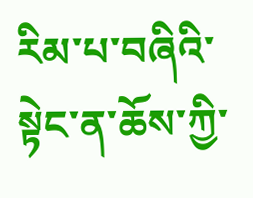རིམ་པ་བཞིའི་སྟེང་ན་ཆོས་ཀྱི་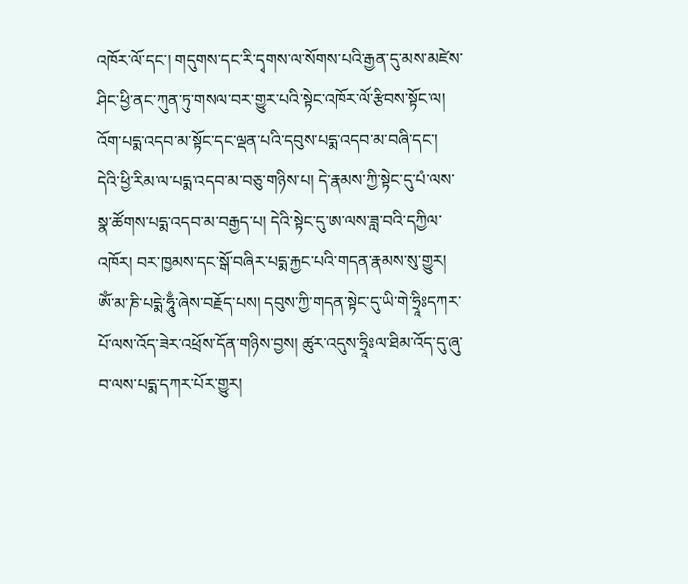འཁོར་ལོ་དང་། གདུགས་དང་རི་དྭགས་ལ་སོགས་པའི་རྒྱན་དུ་མས་མཛེས་ཤིང་ཕྱི་ནང་ཀུན་ཏུ་གསལ་བར་གྱུར་པའི་སྟེང་འཁོར་ལོ་རྩིབས་སྟོང་ལ། འོག་པདྨ་འདབ་མ་སྟོང་དང་ལྡན་པའི་དབུས་པདྨ་འདབ་མ་བཞི་དང་། དེའི་ཕྱི་རིམ་ལ་པདྨ་འདབ་མ་བཅུ་གཉིས་པ། དེ་རྣམས་ཀྱི་སྟེང་དུ་པཾ་ལས་སྣ་ཚོགས་པདྨ་འདབ་མ་བརྒྱད་པ། དེའི་སྟེང་དུ་ཨ་ལས་ཟླ་བའི་དཀྱིལ་འཁོར། བར་ཁྱམས་དང་སྒོ་བཞིར་པདྨ་རྐྱང་པའི་གདན་རྣམས་སུ་གྱུར། ཨོཾ་མ་ཎི་པདྨེ་ཧཱུྃ་ཞེས་བརྗོད་པས། དབུས་ཀྱི་གདན་སྟེང་དུ་ཡི་གེ་ཧྲཱིཿདཀར་པོ་ལས་འོད་ཟེར་འཕྲོས་དོན་གཉིས་བྱས། ཚུར་འདུས་ཧྲཱིཿལ་ཐིམ་འོད་དུ་ཞུ་བ་ལས་པདྨ་དཀར་པོར་གྱུར།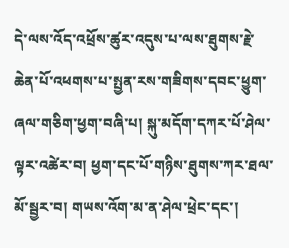དེ་ལས་འོད་འཕྲོས་ཚུར་འདུས་པ་ལས་ཐུགས་རྗེ་ཆེན་པོ་འཕགས་པ་སྤྱན་རས་གཟིགས་དབང་ཕྱུག་ཞལ་གཅིག་ཕྱག་བཞི་པ། སྐུ་མདོག་དཀར་པོ་ཤེལ་ལྟར་འཚེར་བ། ཕྱག་དང་པོ་གཉིས་ཐུགས་ཀར་ཐལ་མོ་སྦྱར་བ། གཡས་འོག་མ་ན་ཤེལ་ཕྲེང་དང་།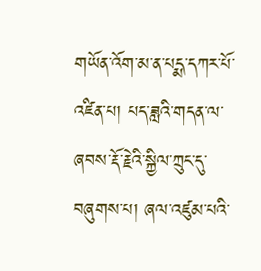གཡོན་འོག་མ་ན་པདྨ་དཀར་པོ་འཛིན་པ། པད་ཟླའི་གདན་ལ་ཞབས་རྡོ་རྗེའི་སྐྱིལ་ཀྲུང་དུ་བཞུགས་པ། ཞལ་འཛུམ་པའི་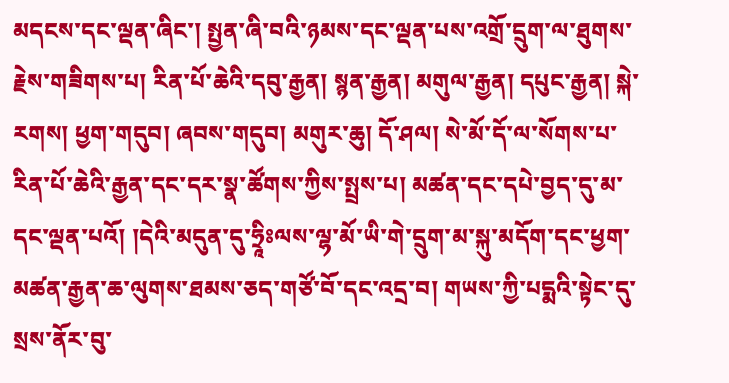མདངས་དང་ལྡན་ཞིང་། སྤྱན་ཞི་བའི་ཉམས་དང་ལྡན་པས་འགྲོ་དྲུག་ལ་ཐུགས་རྗེས་གཟིགས་པ། རིན་པོ་ཆེའི་དབུ་རྒྱན། སྙན་རྒྱན། མགུལ་རྒྱན། དཔུང་རྒྱན། སྐེ་རགས། ཕྱག་གདུབ། ཞབས་གདུབ། མགུར་ཆུ། དོ་ཤལ། སེ་མོ་དོ་ལ་སོགས་པ་རིན་པོ་ཆེའི་རྒྱན་དང་དར་སྣ་ཚོགས་ཀྱིས་སྤྲས་པ། མཚན་དང་དཔེ་བྱད་དུ་མ་དང་ལྡན་པའོ། །དེའི་མདུན་དུ་ཧྲཱིཿལས་ལྷ་མོ་ཡི་གེ་དྲུག་མ་སྐུ་མདོག་དང་ཕྱག་མཚན་རྒྱན་ཆ་ལུགས་ཐམས་ཅད་གཙོ་བོ་དང་འདྲ་བ། གཡས་ཀྱི་པདྨའི་སྟེང་དུ་སྲས་ནོར་བུ་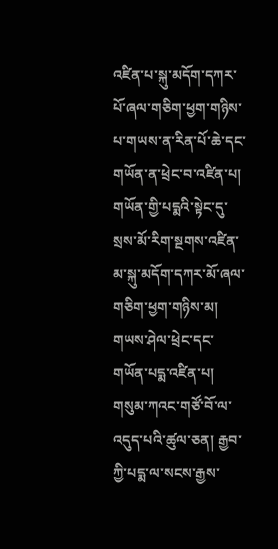འཛིན་པ་སྐུ་མདོག་དཀར་པོ་ཞལ་གཅིག་ཕྱག་གཉིས་པ་གཡས་ན་རིན་པོ་ཆེ་དང་གཡོན་ན་ཕྲེང་བ་འཛིན་པ། གཡོན་གྱི་པདྨའི་སྟེང་དུ་སྲས་མོ་རིག་སྔགས་འཛིན་མ་སྐུ་མདོག་དཀར་མོ་ཞལ་གཅིག་ཕྱག་གཉིས་མ། གཡས་ཤེལ་ཕྲེང་དང་གཡོན་པདྨ་འཛིན་པ། གསུམ་ཀའང་གཙོ་བོ་ལ་འདུད་པའི་ཚུལ་ཅན། རྒྱབ་ཀྱི་པདྨ་ལ་སངས་རྒྱས་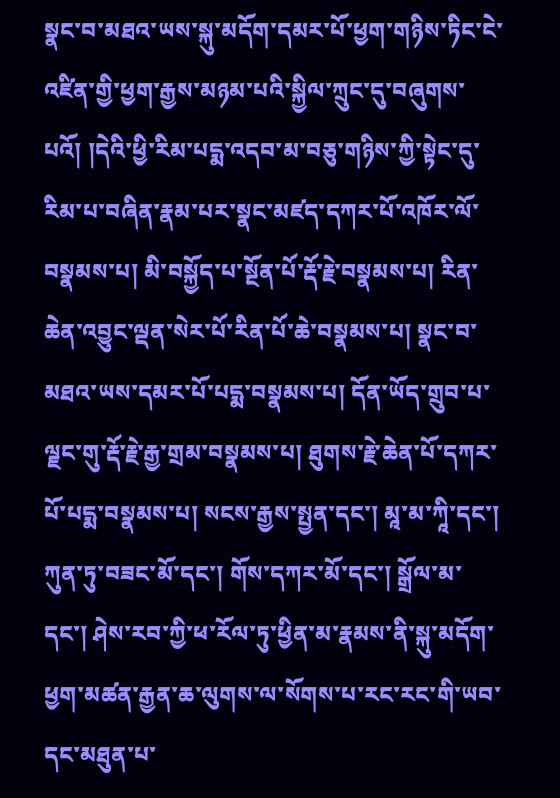སྣང་བ་མཐའ་ཡས་སྐུ་མདོག་དམར་པོ་ཕྱག་གཉིས་ཏིང་ངེ་འཛིན་གྱི་ཕྱག་རྒྱས་མཉམ་པའི་སྐྱིལ་ཀྲུང་དུ་བཞུགས་པའོ། །དེའི་ཕྱི་རིམ་པདྨ་འདབ་མ་བཅུ་གཉིས་ཀྱི་སྟེང་དུ་རིམ་པ་བཞིན་རྣམ་པར་སྣང་མཛད་དཀར་པོ་འཁོར་ལོ་བསྣམས་པ། མི་བསྐྱོད་པ་སྔོན་པོ་རྡོ་རྗེ་བསྣམས་པ། རིན་ཆེན་འབྱུང་ལྡན་སེར་པོ་རིན་པོ་ཆེ་བསྣམས་པ། སྣང་བ་མཐའ་ཡས་དམར་པོ་པདྨ་བསྣམས་པ། དོན་ཡོད་གྲུབ་པ་ལྗང་གུ་རྡོ་རྗེ་རྒྱ་གྲམ་བསྣམས་པ། ཐུགས་རྗེ་ཆེན་པོ་དཀར་པོ་པདྨ་བསྣམས་པ། སངས་རྒྱས་སྤྱན་དང་། མཱ་མ་ཀཱི་དང་། ཀུན་ཏུ་བཟང་མོ་དང་། གོས་དཀར་མོ་དང་། སྒྲོལ་མ་དང་། ཤེས་རབ་ཀྱི་ཕ་རོལ་ཏུ་ཕྱིན་མ་རྣམས་ནི་སྐུ་མདོག་ཕྱག་མཚན་རྒྱན་ཆ་ལུགས་ལ་སོགས་པ་རང་རང་གི་ཡབ་དང་མཐུན་པ་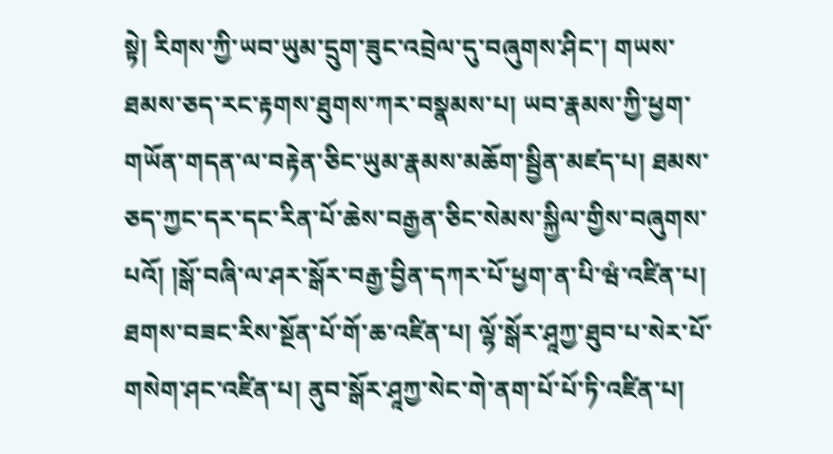སྟེ། རིགས་ཀྱི་ཡབ་ཡུམ་དྲུག་ཟུང་འབྲེལ་དུ་བཞུགས་ཤིང་། གཡས་ཐམས་ཅད་རང་རྟགས་ཐུགས་ཀར་བསྣམས་པ། ཡབ་རྣམས་ཀྱི་ཕྱག་གཡོན་གདན་ལ་བརྟེན་ཅིང་ཡུམ་རྣམས་མཆོག་སྦྱིན་མཛད་པ། ཐམས་ཅད་ཀྱང་དར་དང་རིན་པོ་ཆེས་བརྒྱན་ཅིང་སེམས་སྐྱིལ་གྱིས་བཞུགས་པའོ། །སྒོ་བཞི་ལ་ཤར་སྒོར་བརྒྱ་བྱིན་དཀར་པོ་ཕྱག་ན་པི་ཝཾ་འཛིན་པ། ཐགས་བཟང་རིས་སྔོན་པོ་གོ་ཆ་འཛིན་པ། ལྷོ་སྒོར་ཤཱཀྱ་ཐུབ་པ་སེར་པོ་གསེག་ཤང་འཛིན་པ། ནུབ་སྒོར་ཤཱཀྱ་སེང་གེ་ནག་པོ་པོ་ཏི་འཛིན་པ།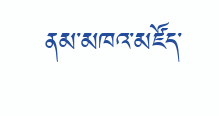ནམ་མཁའ་མཛོད་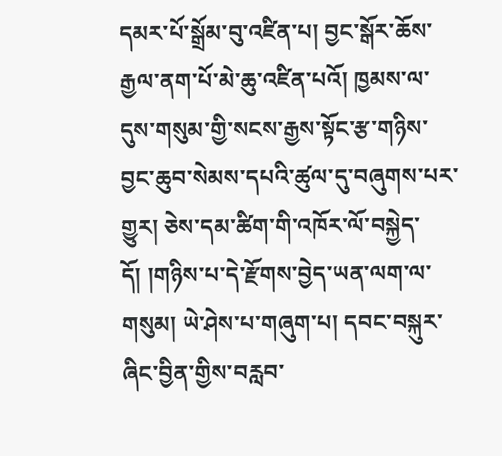དམར་པོ་སྒྲོམ་བུ་འཛིན་པ། བྱང་སྒོར་ཆོས་རྒྱལ་ནག་པོ་མེ་ཆུ་འཛིན་པའོ། ཁྱམས་ལ་དུས་གསུམ་གྱི་སངས་རྒྱས་སྟོང་རྩ་གཉིས་བྱང་ཆུབ་སེམས་དཔའི་ཚུལ་དུ་བཞུགས་པར་གྱུར། ཅེས་དམ་ཚིག་གི་འཁོར་ལོ་བསྐྱེད་དོ། །གཉིས་པ་དེ་རྫོགས་བྱེད་ཡན་ལག་ལ་གསུམ། ཡེ་ཤེས་པ་གཞུག་པ། དབང་བསྐུར་ཞིང་བྱིན་གྱིས་བརླབ་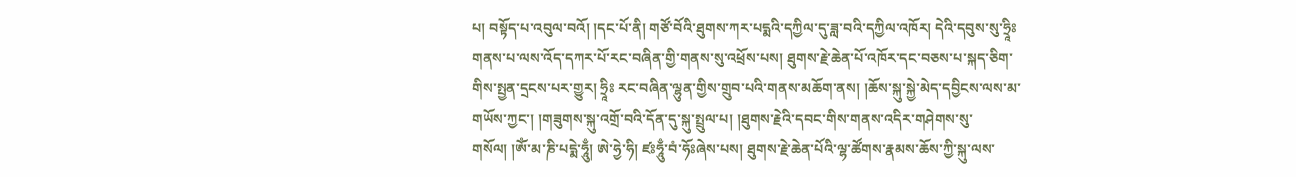པ། བསྟོད་པ་འབུལ་བའོ། །དང་པོ་ནི། གཙོ་བོའི་ཐུགས་ཀར་པདྨའི་དཀྱིལ་དུ་ཟླ་བའི་དཀྱིལ་འཁོར། དེའི་དབུས་སུ་ཧྲཱིཿགནས་པ་ལས་འོད་དཀར་པོ་རང་བཞིན་གྱི་གནས་སུ་འཕྲོས་པས། ཐུགས་རྗེ་ཆེན་པོ་འཁོར་དང་བཅས་པ་སྐད་ཅིག་གིས་སྤྱན་དྲངས་པར་གྱུར། ཧྲཱིཿ རང་བཞིན་ལྷུན་གྱིས་གྲུབ་པའི་གནས་མཆོག་ནས། །ཆོས་སྐུ་སྐྱེ་མེད་དབྱིངས་ལས་མ་གཡོས་ཀྱང་། །གཟུགས་སྐུ་འགྲོ་བའི་དོན་དུ་སྐུ་སྤྲུལ་པ། །ཐུགས་རྗེའི་དབང་གིས་གནས་འདིར་གཤེགས་སུ་གསོལ། །ཨོཾ་མ་ཎི་པདྨེ་ཧཱུྃ། ཨེ་ཧྱེ་ཧི། ཛཿཧཱུྃ་བཾ་ཧོཿཞེས་པས། ཐུགས་རྗེ་ཆེན་པོའི་ལྷ་ཚོགས་རྣམས་ཆོས་ཀྱི་སྐུ་ལས་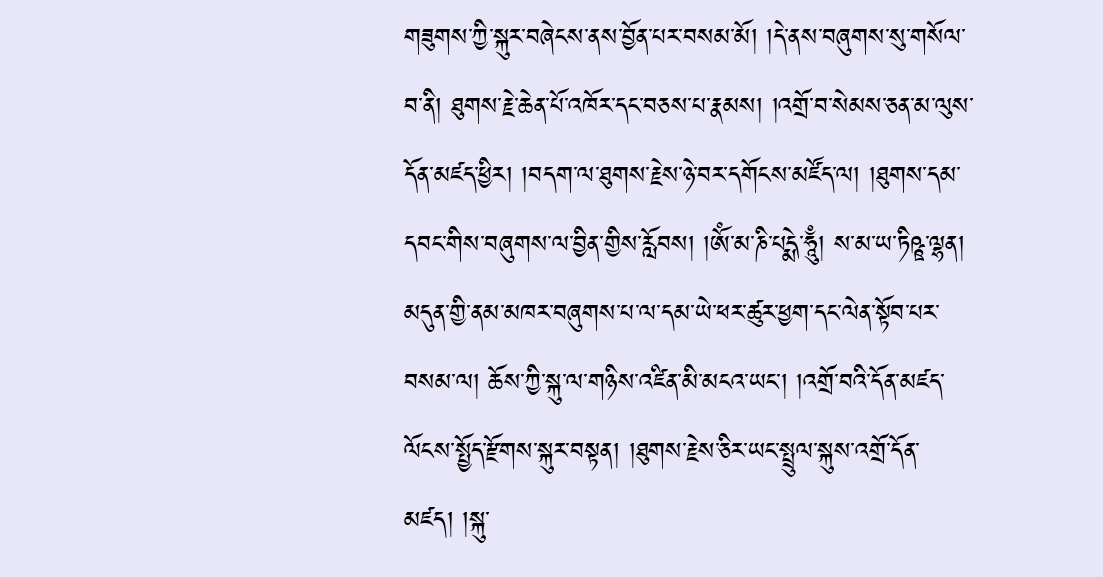གཟུགས་ཀྱི་སྐུར་བཞེངས་ནས་བྱོན་པར་བསམ་མོ། །དེ་ནས་བཞུགས་སུ་གསོལ་བ་ནི། ཐུགས་རྗེ་ཆེན་པོ་འཁོར་དང་བཅས་པ་རྣམས། །འགྲོ་བ་སེམས་ཅན་མ་ལུས་དོན་མཛད་ཕྱིར། །བདག་ལ་ཐུགས་རྗེས་ཉེ་བར་དགོངས་མཛོད་ལ། །ཐུགས་དམ་དབང་གིས་བཞུགས་ལ་བྱིན་གྱིས་རློབས། །ཨོཾ་མ་ཎི་པདྨེ་ཧཱུྃ། ས་མ་ཡ་ཏིཥྛ་ལྷན། མདུན་གྱི་ནམ་མཁར་བཞུགས་པ་ལ་དམ་ཡེ་ཕར་ཚུར་ཕྱག་དང་ལེན་སྟོབ་པར་བསམ་ལ། ཆོས་ཀྱི་སྐུ་ལ་གཉིས་འཛིན་མི་མངའ་ཡང་། །འགྲོ་བའི་དོན་མཛད་ལོངས་སྤྱོད་རྫོགས་སྐུར་བསྟན། །ཐུགས་རྗེས་ཅིར་ཡང་སྤྲུལ་སྐུས་འགྲོ་དོན་མཛད། །སྐུ་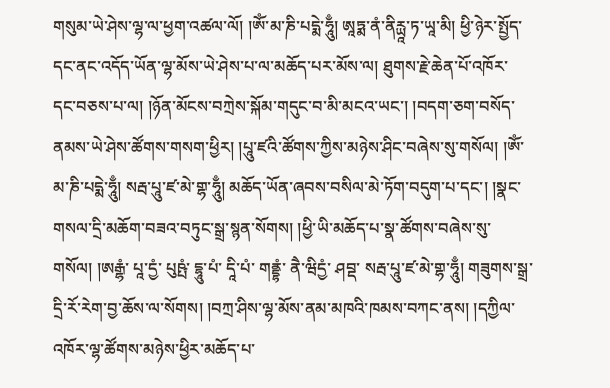གསུམ་ཡེ་ཤེས་ལྷ་ལ་ཕྱག་འཚལ་ལོ། །ཨོཾ་མ་ཎི་པདྨེ་ཧཱུྃ། ཨཱཏྨ་ནཾ་ནིརྻཱ་ཏ་ཡཱ་མི། ཕྱི་ཉེར་སྤྱོད་དང་ནང་འདོད་ཡོན་ལྷ་མོས་ཡེ་ཤེས་པ་ལ་མཆོད་པར་མོས་ལ། ཐུགས་རྗེ་ཆེན་པོ་འཁོར་དང་བཅས་པ་ལ། །ཉོན་མོངས་བཀྲེས་སྐོམ་གདུང་བ་མི་མངའ་ཡང་། །བདག་ཅག་བསོད་ནམས་ཡེ་ཤེས་ཚོགས་གསག་ཕྱིར། །པཱུ་ཛའི་ཚོགས་ཀྱིས་མཉེས་ཤིང་བཞེས་སུ་གསོལ། །ཨོཾ་མ་ཎི་པདྨེ་ཧཱུྃ། སརྦ་པཱུ་ཛ་མེ་གྷ་ཧཱུྃ། མཆོད་ཡོན་ཞབས་བསིལ་མེ་ཏོག་བདུག་པ་དང་། །སྣང་གསལ་དྲི་མཆོག་བཟའ་བཏུང་སྒྲ་སྙན་སོགས། །ཕྱི་ཡི་མཆོད་པ་སྣ་ཚོགས་བཞེས་སུ་གསོལ། །ཨརྒྷཾ་ པཱ་དྱཾ་ པུཥྤཾ་ དྷཱུ་པཾ་ དཱི་པཾ་ གནྡྷཾ་ ནཻ་ཝིདྱཾ་ ཤབྡ་ སརྦ་པཱུ་ཛ་མེ་གྷ་ཧཱུྃ། གཟུགས་སྒྲ་དྲི་རོ་རེག་བྱ་ཆོས་ལ་སོགས། །བཀྲ་ཤིས་ལྷ་མོས་ནམ་མཁའི་ཁམས་བཀང་ནས། །དཀྱིལ་འཁོར་ལྷ་ཚོགས་མཉེས་ཕྱིར་མཆོད་པ་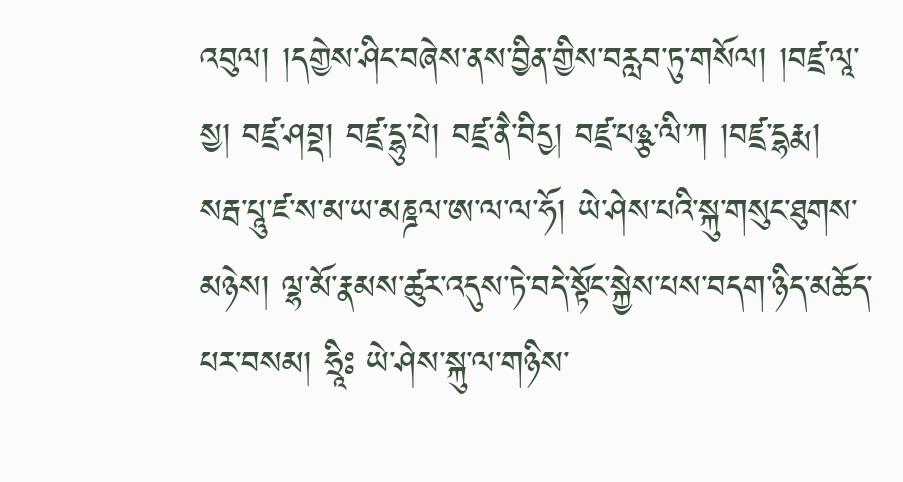འབུལ། །དགྱེས་ཤིང་བཞེས་ནས་བྱིན་གྱིས་བརླབ་ཏུ་གསོལ། །བཛྲ་ལཱ་སྱ། བཛྲ་ཤབྡ། བཛྲ་དྷུ་པེ། བཛྲ་ནཻ་བིདྱ། བཛྲ་པཉྩ་ལི་ཀ །བཛྲ་དྷརྨ། སརྦ་པཱུ་ཛ་ས་མ་ཡ་མཎྜལ་ཨ་ལ་ལ་ཧོ། ཡེ་ཤེས་པའི་སྐུ་གསུང་ཐུགས་མཉེས། ལྷ་མོ་རྣམས་ཚུར་འདུས་ཏེ་བདེ་སྟོང་སྐྱེས་པས་བདག་ཉིད་མཆོད་པར་བསམ། ཧྲཱིཿ ཡེ་ཤེས་སྐུ་ལ་གཉིས་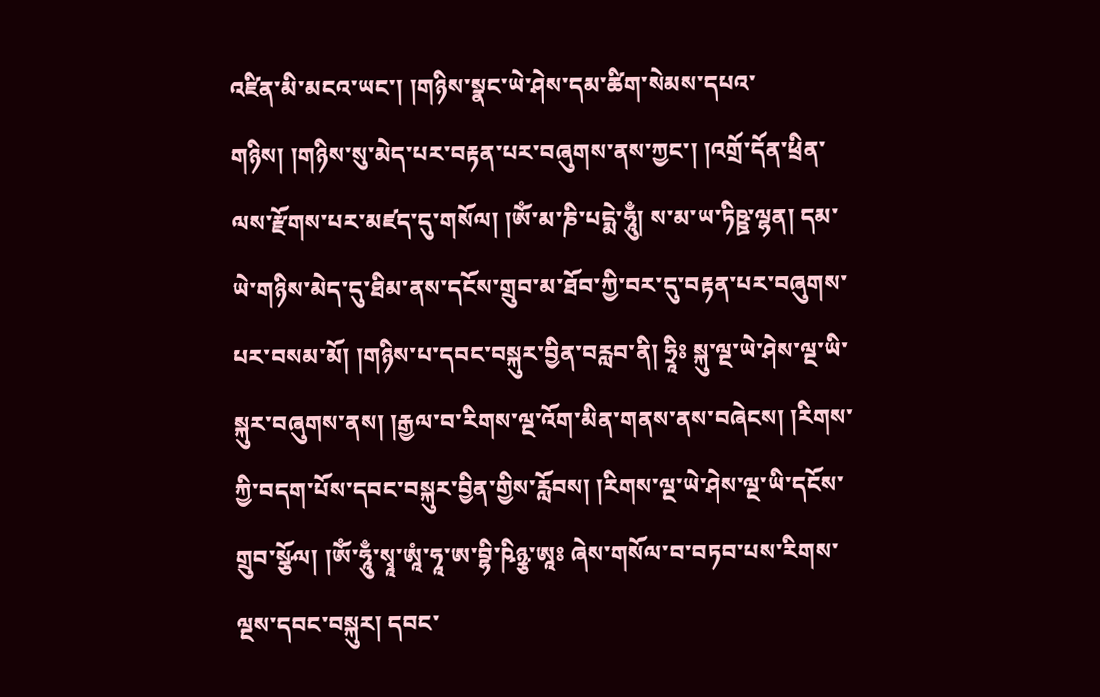འཛིན་མི་མངའ་ཡང་། །གཉིས་སྣང་ཡེ་ཤེས་དམ་ཚིག་སེམས་དཔའ་གཉིས། །གཉིས་སུ་མེད་པར་བརྟན་པར་བཞུགས་ནས་ཀྱང་། །འགྲོ་དོན་ཕྲིན་ལས་རྫོགས་པར་མཛད་དུ་གསོལ། །ཨོཾ་མ་ཎི་པདྨེ་ཧཱུྃ། ས་མ་ཡ་ཏིཥྛ་ལྷན། དམ་ཡེ་གཉིས་མེད་དུ་ཐིམ་ནས་དངོས་གྲུབ་མ་ཐོབ་ཀྱི་བར་དུ་བརྟན་པར་བཞུགས་པར་བསམ་མོ། །གཉིས་པ་དབང་བསྐུར་བྱིན་བརླབ་ནི། ཧྲཱིཿ སྐུ་ལྔ་ཡེ་ཤེས་ལྔ་ཡི་སྐུར་བཞུགས་ནས། །རྒྱལ་བ་རིགས་ལྔ་འོག་མིན་གནས་ནས་བཞེངས། །རིགས་ཀྱི་བདག་པོས་དབང་བསྐུར་བྱིན་གྱིས་རློབས། །རིགས་ལྔ་ཡེ་ཤེས་ལྔ་ཡི་དངོས་གྲུབ་སྩོལ། །ཨོཾ་ཧཱུྃ་སྭཱ་ཨཱཾ་ཧཱ་ཨ་བྷི་ཥིཉྩ་ཨཱཿ ཞེས་གསོལ་བ་བཏབ་པས་རིགས་ལྔས་དབང་བསྐུར། དབང་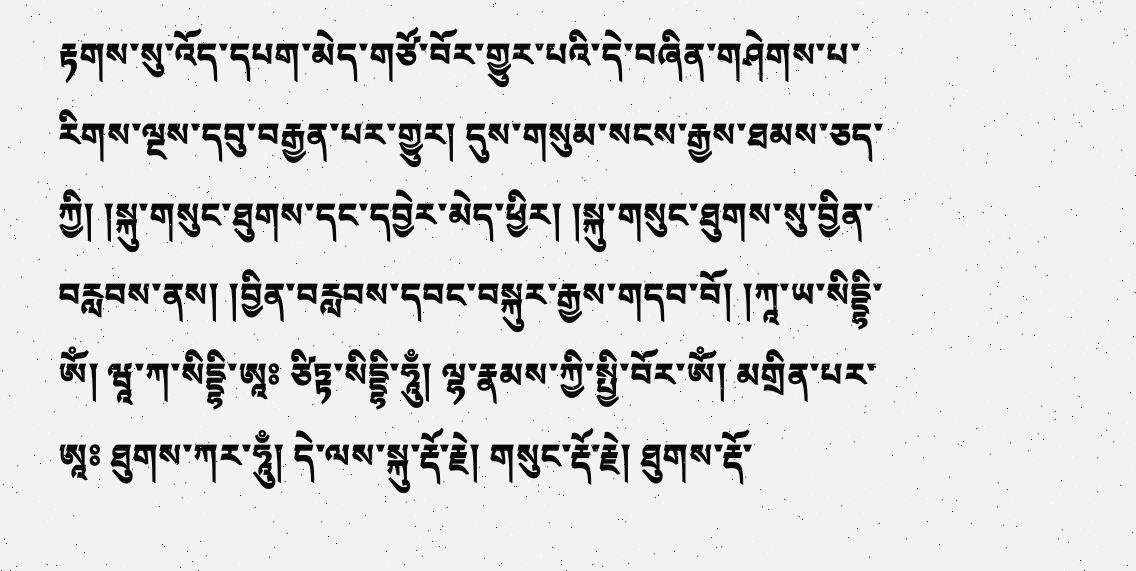རྟགས་སུ་འོད་དཔག་མེད་གཙོ་བོར་གྱུར་པའི་དེ་བཞིན་གཤེགས་པ་རིགས་ལྔས་དབུ་བརྒྱན་པར་གྱུར། དུས་གསུམ་སངས་རྒྱས་ཐམས་ཅད་ཀྱི། །སྐུ་གསུང་ཐུགས་དང་དབྱེར་མེད་ཕྱིར། །སྐུ་གསུང་ཐུགས་སུ་བྱིན་བརླབས་ནས། །བྱིན་བརླབས་དབང་བསྐུར་རྒྱས་གདབ་བོ། །ཀཱ་ཡ་སིདྡྷི་ཨོཾ། ཝཱ་ཀ་སིདྡྷི་ཨཱཿ ཙིཏྟ་སིདྡྷི་ཧཱུྃ། ལྷ་རྣམས་ཀྱི་སྤྱི་བོར་ཨོཾ། མགྲིན་པར་ཨཱཿ ཐུགས་ཀར་ཧཱུྃ། དེ་ལས་སྐུ་རྡོ་རྗེ། གསུང་རྡོ་རྗེ། ཐུགས་རྡོ་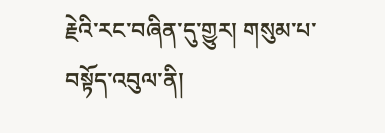རྗེའི་རང་བཞིན་དུ་གྱུར། གསུམ་པ་བསྟོད་འབུལ་ནི།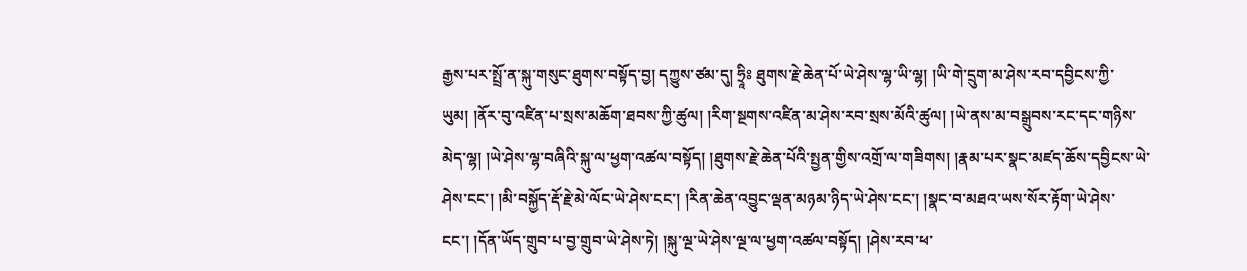རྒྱས་པར་སྤྲོ་ན་སྐུ་གསུང་ཐུགས་བསྟོད་བྱ། དཀྱུས་ཙམ་དུ། ཧྲཱིཿ ཐུགས་རྗེ་ཆེན་པོ་ཡེ་ཤེས་ལྷ་ཡི་ལྷ། །ཡི་གེ་དྲུག་མ་ཤེས་རབ་དབྱིངས་ཀྱི་ཡུམ། །ནོར་བུ་འཛིན་པ་སྲས་མཆོག་ཐབས་ཀྱི་ཚུལ། །རིག་སྔགས་འཛིན་མ་ཤེས་རབ་སྲས་མོའི་ཚུལ། །ཡེ་ནས་མ་བསྒྲུབས་རང་དང་གཉིས་མེད་ལྷ། །ཡེ་ཤེས་ལྷ་བཞིའི་སྐུ་ལ་ཕྱག་འཚལ་བསྟོད། །ཐུགས་རྗེ་ཆེན་པོའི་སྤྱན་གྱིས་འགྲོ་ལ་གཟིགས། །རྣམ་པར་སྣང་མཛད་ཆོས་དབྱིངས་ཡེ་ཤེས་ངང་། །མི་བསྐྱོད་རྡོ་རྗེ་མེ་ལོང་ཡེ་ཤེས་ངང་། །རིན་ཆེན་འབྱུང་ལྡན་མཉམ་ཉིད་ཡེ་ཤེས་ངང་། །སྣང་བ་མཐའ་ཡས་སོར་རྟོག་ཡེ་ཤེས་ངང་། །དོན་ཡོད་གྲུབ་པ་བྱ་གྲུབ་ཡེ་ཤེས་ཏེ། །སྐུ་ལྔ་ཡེ་ཤེས་ལྔ་ལ་ཕྱག་འཚལ་བསྟོད། །ཤེས་རབ་ཕ་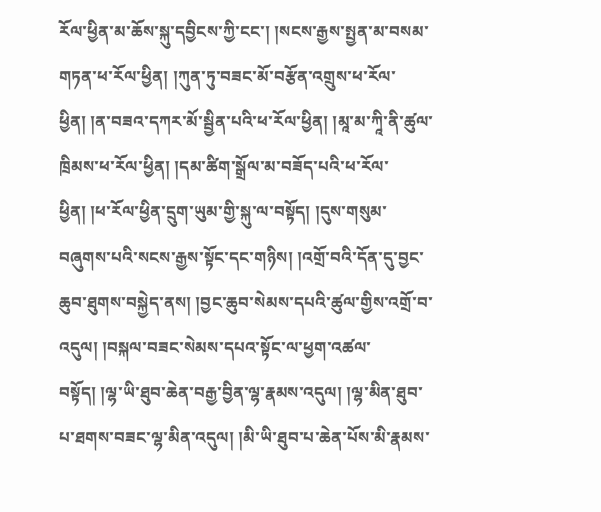རོལ་ཕྱིན་མ་ཆོས་སྐུ་དབྱིངས་ཀྱི་ངང་། །སངས་རྒྱས་སྤྱན་མ་བསམ་གཏན་ཕ་རོལ་ཕྱིན། །ཀུན་ཏུ་བཟང་མོ་བརྩོན་འགྲུས་ཕ་རོལ་ཕྱིན། །ན་བཟའ་དཀར་མོ་སྦྱིན་པའི་ཕ་རོལ་ཕྱིན། །མཱ་མ་ཀཱི་ནི་ཚུལ་ཁྲིམས་ཕ་རོལ་ཕྱིན། །དམ་ཚིག་སྒྲོལ་མ་བཟོད་པའི་ཕ་རོལ་ཕྱིན། །ཕ་རོལ་ཕྱིན་དྲུག་ཡུམ་གྱི་སྐུ་ལ་བསྟོད། །དུས་གསུམ་བཞུགས་པའི་སངས་རྒྱས་སྟོང་དང་གཉིས། །འགྲོ་བའི་དོན་དུ་བྱང་ཆུབ་ཐུགས་བསྐྱེད་ནས། །བྱང་ཆུབ་སེམས་དཔའི་ཚུལ་གྱིས་འགྲོ་བ་འདུལ། །བསྐལ་བཟང་སེམས་དཔའ་སྟོང་ལ་ཕྱག་འཚལ་བསྟོད། །ལྷ་ཡི་ཐུབ་ཆེན་བརྒྱ་བྱིན་ལྷ་རྣམས་འདུལ། །ལྷ་མིན་ཐུབ་པ་ཐགས་བཟང་ལྷ་མིན་འདུལ། །མི་ཡི་ཐུབ་པ་ཆེན་པོས་མི་རྣམས་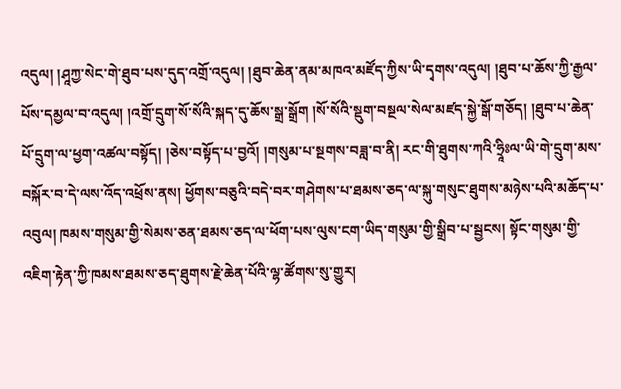འདུལ། །ཤཱཀྱ་སེང་གེ་ཐུབ་པས་དུད་འགྲོ་འདུལ། །ཐུབ་ཆེན་ནམ་མཁའ་མཛོད་ཀྱིས་ཡི་དྭགས་འདུལ། །ཐུབ་པ་ཆོས་ཀྱི་རྒྱལ་པོས་དམྱལ་བ་འདུལ། །འགྲོ་དྲུག་སོ་སོའི་སྐད་དུ་ཆོས་སྒྲ་སྒྲོག །སོ་སོའི་སྡུག་བསྔལ་སེལ་མཛད་སྐྱེ་སྒོ་གཅོད། །ཐུབ་པ་ཆེན་པོ་དྲུག་ལ་ཕྱག་འཚལ་བསྟོད། །ཅེས་བསྟོད་པ་བྱའོ། །གསུམ་པ་སྔགས་བཟླ་བ་ནི། རང་གི་ཐུགས་ཀའི་ཧྲཱིཿལ་ཡི་གེ་དྲུག་མས་བསྐོར་བ་དེ་ལས་འོད་འཕྲོས་ནས། ཕྱོགས་བཅུའི་བདེ་བར་གཤེགས་པ་ཐམས་ཅད་ལ་སྐུ་གསུང་ཐུགས་མཉེས་པའི་མཆོད་པ་འབུལ། ཁམས་གསུམ་གྱི་སེམས་ཅན་ཐམས་ཅད་ལ་ཕོག་པས་ལུས་ངག་ཡིད་གསུམ་གྱི་སྒྲིབ་པ་སྦྱངས། སྟོང་གསུམ་གྱི་འཇིག་རྟེན་ཀྱི་ཁམས་ཐམས་ཅད་ཐུགས་རྗེ་ཆེན་པོའི་ལྷ་ཚོགས་སུ་གྱུར།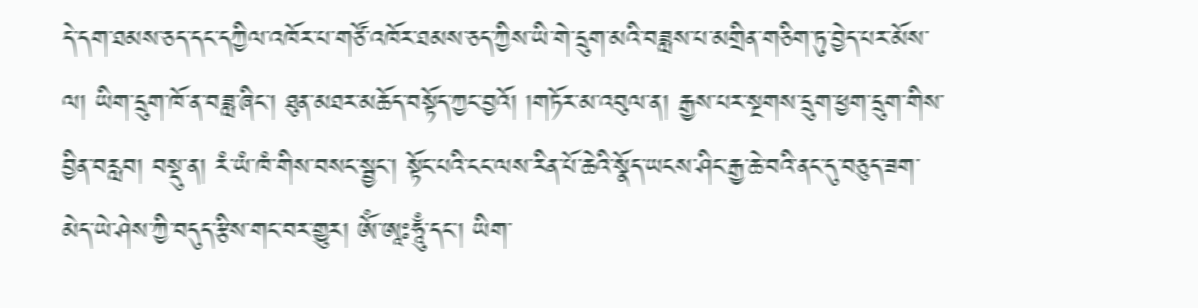དེ་དག་ཐམས་ཅད་དང་དཀྱིལ་འཁོར་པ་གཙོ་འཁོར་ཐམས་ཅད་ཀྱིས་ཡི་གེ་དྲུག་མའི་བཟླས་པ་མགྲིན་གཅིག་ཏུ་བྱེད་པར་མོས་ལ། ཡིག་དྲུག་ཁོ་ན་བཟླ་ཞིང་། ཐུན་མཐར་མཆོད་བསྟོད་ཀྱང་བྱའོ། །གཏོར་མ་འབུལ་ན། རྒྱས་པར་སྔགས་དྲུག་ཕྱག་དྲུག་གིས་བྱིན་བརླབ། བསྡུ་ན། རཾ་ཡཾ་ཁཾ་གིས་བསང་སྦྱང་། སྟོང་པའི་ངང་ལས་རིན་པོ་ཆེའི་སྣོད་ཡངས་ཤིང་རྒྱ་ཆེ་བའི་ནང་དུ་བཅུད་ཟག་མེད་ཡེ་ཤེས་ཀྱི་བདུད་རྩིས་གང་བར་གྱུར། ཨོཾ་ཨཱཿཧཱུྃ་དང་། ཡིག་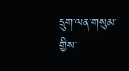དྲུག་ལན་གསུམ་གྱིས་